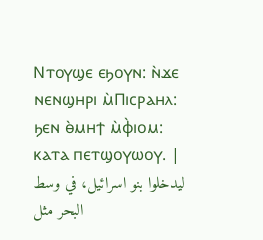Ⲛⲧⲟⲩϣⲉ ⲉϧⲟⲩⲛ: ⲛ̀ϫⲉ ⲛⲉⲛϣⲏⲣⲓ ⲙ̀Ⲡⲓⲥⲣⲁⲏⲗ: ϧⲉⲛ ⲑ̀ⲙⲏϯ ⲙ̀ⲫ̀ⲓⲟⲙ: ⲕⲁⲧⲁ ⲡⲉⲧϣⲟⲩⲱⲟⲩ. | ليدخلوا بنو اسرائيل، في وسط البحر مثل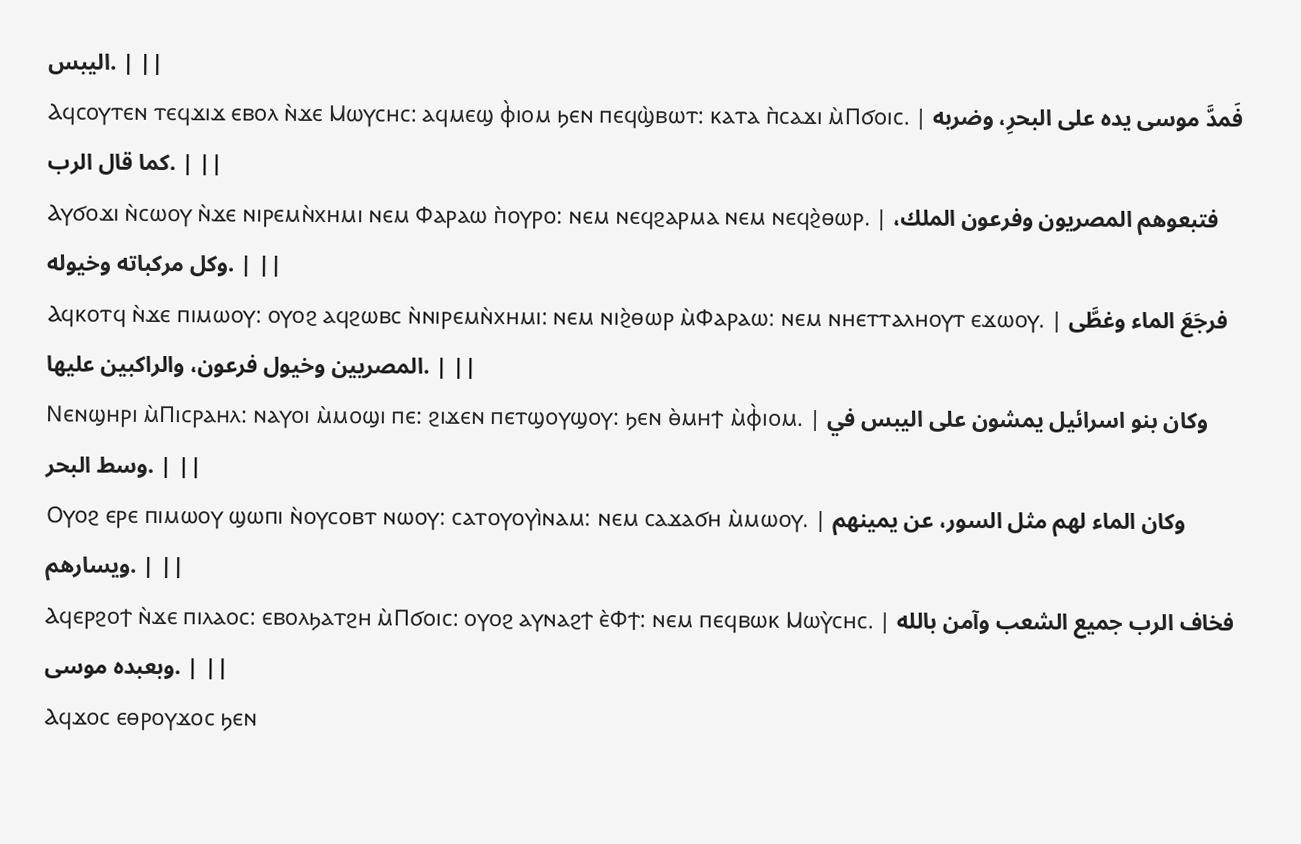اليبس. | ||
Ⲁϥⲥⲟⲩⲧⲉⲛ ⲧⲉϥϫⲓϫ ⲉⲃⲟⲗ ⲛ̀ϫⲉ Ⲙⲱⲩⲥⲏⲥ: ⲁϥⲙⲉϣ ⲫ̀ⲓⲟⲙ ϧⲉⲛ ⲡⲉϥϣ̀ⲃⲱⲧ: ⲕⲁⲧⲁ ⲡ̀ⲥⲁϫⲓ ⲙ̀Ⲡϭⲟⲓⲥ. | فَمدَّ موسى يده على البحرِ، وضربه كما قال الرب. | ||
Ⲁⲩϭⲟϫⲓ ⲛ̀ⲥⲱⲟⲩ ⲛ̀ϫⲉ ⲛⲓⲣⲉⲙⲛ̀ⲭⲏⲙⲓ ⲛⲉⲙ Ⲫⲁⲣⲁⲱ ⲡ̀ⲟⲩⲣⲟ: ⲛⲉⲙ ⲛⲉϥϩⲁⲣⲙⲁ ⲛⲉⲙ ⲛⲉϥϩ̀ⲑⲱⲣ. | فتبعوهم المصريون وفرعون الملك، وكل مركباته وخيوله. | ||
Ⲁϥⲕⲟⲧϥ ⲛ̀ϫⲉ ⲡⲓⲙⲱⲟⲩ: ⲟⲩⲟϩ ⲁϥϩⲱⲃⲥ ⲛ̀ⲛⲓⲣⲉⲙⲛ̀ⲭⲏⲙⲓ: ⲛⲉⲙ ⲛⲓϩ̀ⲑⲱⲣ ⲙ̀Ⲫⲁⲣⲁⲱ: ⲛⲉⲙ ⲛⲏⲉⲧⲧⲁⲗⲏⲟⲩⲧ ⲉϫⲱⲟⲩ. | فرجَعَ الماء وغطَّى المصريين وخيول فرعون، والراكبين عليها. | ||
Ⲛⲉⲛϣⲏⲣⲓ ⲙ̀Ⲡⲓⲥⲣⲁⲏⲗ: ⲛⲁⲩⲟⲓ ⲙ̀ⲙⲟϣⲓ ⲡⲉ: ϩⲓϫⲉⲛ ⲡⲉⲧϣⲟⲩϣⲟⲩ: ϧⲉⲛ ⲑ̀ⲙⲏϯ ⲙ̀ⲫ̀ⲓⲟⲙ. | وكان بنو اسرائيل يمشون على اليبس في وسط البحر. | ||
Ⲟⲩⲟϩ ⲉⲣⲉ ⲡⲓⲙⲱⲟⲩ ϣⲱⲡⲓ ⲛ̀ⲟⲩⲥⲟⲃⲧ ⲛⲱⲟⲩ: ⲥⲁⲧⲟⲩⲟⲩⲓ̀ⲛⲁⲙ: ⲛⲉⲙ ⲥⲁϫⲁϭⲏ ⲙ̀ⲙⲱⲟⲩ. | وكان الماء لهم مثل السور، عن يمينهم ويسارهم. | ||
Ⲁϥⲉⲣϩⲟϯ ⲛ̀ϫⲉ ⲡⲓⲗⲁⲟⲥ: ⲉⲃⲟⲗϧⲁⲧϩⲏ ⲙ̀Ⲡϭⲟⲓⲥ: ⲟⲩⲟϩ ⲁⲩⲛⲁϩϯ ⲉ̀Ⲫϯ: ⲛⲉⲙ ⲡⲉϥⲃⲱⲕ Ⲙⲱⲩ̀ⲥⲏⲥ. | فخاف الرب جميع الشعب وآمن بالله وبعبده موسى. | ||
Ⲁϥϫⲟⲥ ⲉⲑⲣⲟⲩϫⲟⲥ ϧⲉⲛ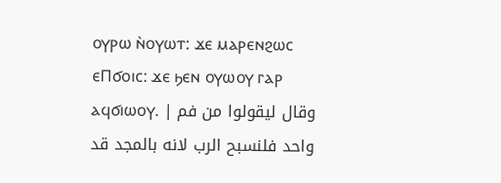ⲟⲩⲣⲱ ⲛ̀ⲟⲩⲱⲧ: ϫⲉ ⲙⲁⲣⲉⲛϩⲱⲥ ⲉⲠϭⲟⲓⲥ: ϫⲉ ϧⲉⲛ ⲟⲩⲱⲟⲩ ⲅⲁⲣ ⲁϥϭⲓⲱⲟⲩ. | وقال ليقولوا من فم واحد فلنسبح الرب لانه بالمجد قد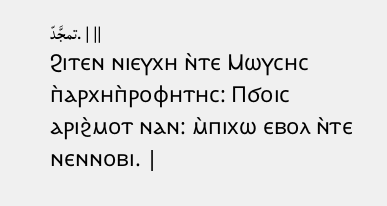تمجَّدّ. | ||
Ϩⲓⲧⲉⲛ ⲛⲓⲉⲩⲭⲏ ⲛ̀ⲧⲉ Ⲙⲱⲩⲥⲏⲥ ⲡ̀ⲁⲣⲭⲏⲡ̀ⲣⲟⲫⲏⲧⲏⲥ: Ⲡϭⲟⲓⲥ ⲁⲣⲓϩ̀ⲙⲟⲧ ⲛⲁⲛ: ⲙ̀ⲡⲓⲭⲱ ⲉⲃⲟⲗ ⲛ̀ⲧⲉ ⲛⲉⲛⲛⲟⲃⲓ. |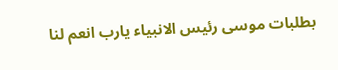بطلبات موسى رئيس الانبياء يارب انعم لنا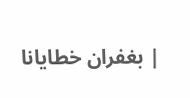بغفران خطايانا |